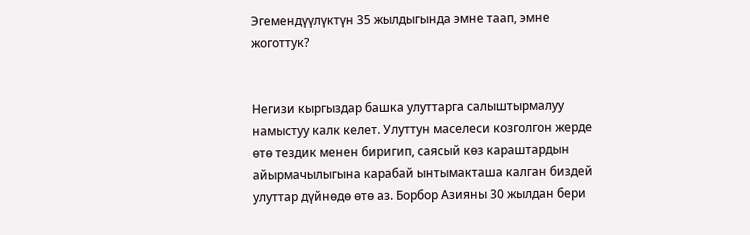Эгемендүүлүктүн 35 жылдыгында эмне таап, эмне жоготтук?


Негизи кыргыздар башка улуттарга салыштырмалуу намыстуу калк келет. Улуттун маселеси козголгон жерде өтө тездик менен биригип, саясый көз караштардын айырмачылыгына карабай ынтымакташа калган биздей улуттар дүйнөдө өтө аз. Борбор Азияны 30 жылдан бери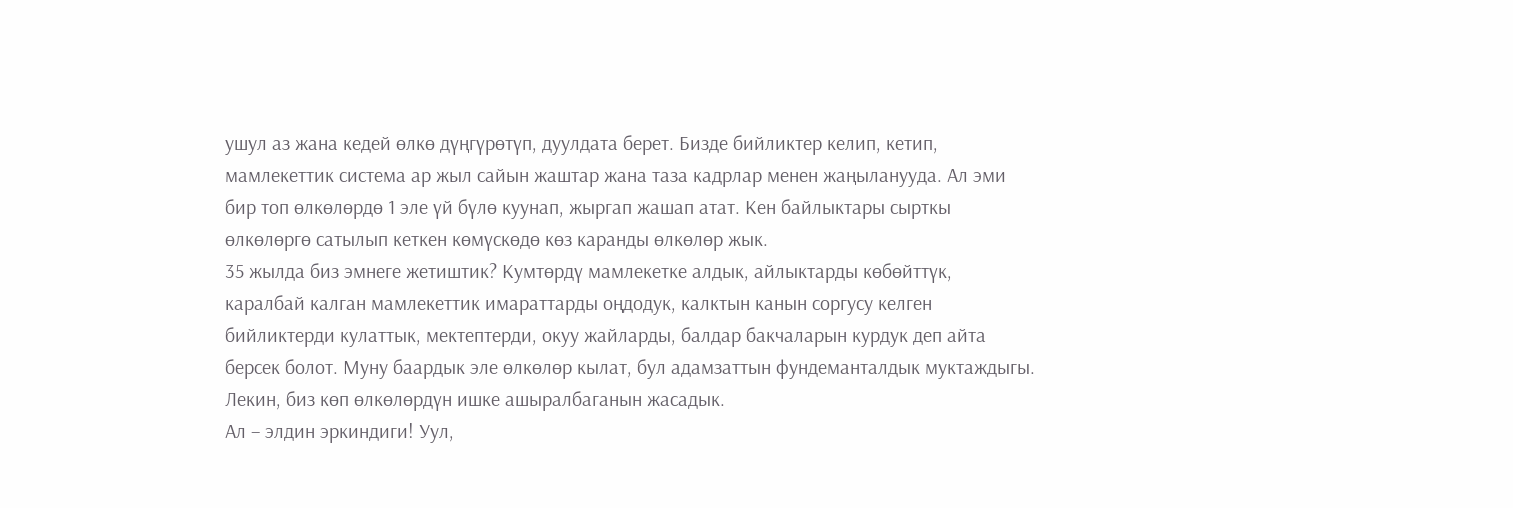ушул аз жана кедей өлкө дүңгүрөтүп, дуулдата берет. Бизде бийликтер келип, кетип, мамлекеттик система ар жыл сайын жаштар жана таза кадрлар менен жаңыланууда. Ал эми бир топ өлкөлөрдө 1 эле үй бүлө куунап, жыргап жашап атат. Кен байлыктары сырткы өлкөлөргө сатылып кеткен көмүскөдө көз каранды өлкөлөр жык.
35 жылда биз эмнеге жетиштик? Кумтөрдү мамлекетке алдык, айлыктарды көбөйттүк, каралбай калган мамлекеттик имараттарды оңдодук, калктын канын соргусу келген бийликтерди кулаттык, мектептерди, окуу жайларды, балдар бакчаларын курдук деп айта берсек болот. Муну баардык эле өлкөлөр кылат, бул адамзаттын фундеманталдык муктаждыгы. Лекин, биз көп өлкөлөрдүн ишке ашыралбаганын жасадык.
Ал – элдин эркиндиги! Уул,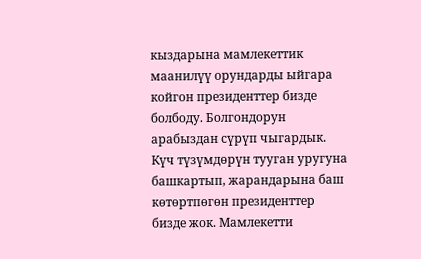кыздарына мамлекеттик маанилүү орундарды ыйгара койгон президенттер бизде болбоду. Болгондорун арабыздан сүрүп чыгардык. Күч түзүмдөрүн тууган уругуна башкартып, жарандарына баш көтөртпөгөн президенттер бизде жок. Мамлекетти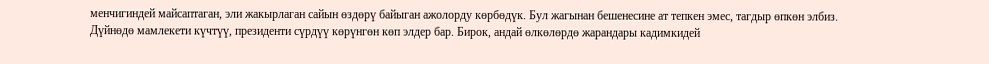менчигиндей майсаптаган, эли жакырлаган сайын өздөрү байыган ажолорду көрбөдүк. Бул жагынан бешенесине ат тепкен эмес, тагдыр өпкөн элбиз.
Дүйнөдө мамлекети күчтүү, президенти сүрдүү көрүнгөн көп элдер бар. Бирок, андай өлкөлөрдө жарандары кадимкидей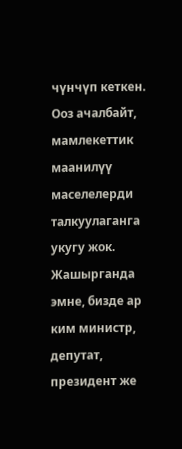чүнчүп кеткен. Ооз ачалбайт, мамлекеттик маанилүү маселелерди талкуулаганга укугу жок. Жашырганда эмне, бизде ар ким министр, депутат, президент же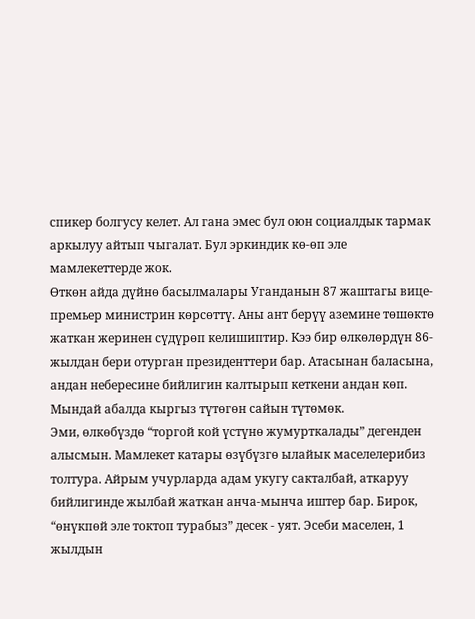спикер болгусу келет. Ал гана эмес бул оюн социалдык тармак аркылуу айтып чыгалат. Бул эркиндик кө-өп эле мамлекеттерде жок.
Өткөн айда дүйнө басылмалары Уганданын 87 жаштагы вице-премьер министрин көрсөттү. Аны ант берүү аземине төшөктө жаткан жеринен сүдүрөп келишиптир. Кээ бир өлкөлөрдүн 86-жылдан бери отурган президенттери бар. Атасынан баласына, андан небересине бийлигин калтырып кеткени андан көп.
Мындай абалда кыргыз түтөгөн сайын түтөмөк.
Эми, өлкөбүздө “торгой кой үстүнө жумурткалады” дегенден алысмын. Мамлекет катары өзүбүзгө ылайык маселелерибиз толтура. Айрым учурларда адам укугу сакталбай, аткаруу бийлигинде жылбай жаткан анча-мынча иштер бар. Бирок, “өнүкпөй эле токтоп турабыз” десек - уят. Эсеби маселен, 1 жылдын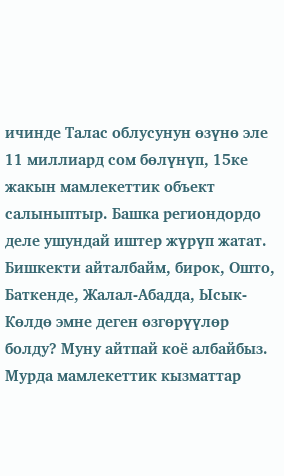ичинде Талас облусунун өзүнө эле 11 миллиард сом бөлүнүп, 15ке жакын мамлекеттик объект салыныптыр. Башка региондордо деле ушундай иштер жүрүп жатат. Бишкекти айталбайм, бирок, Ошто, Баткенде, Жалал-Абадда, Ысык-Көлдө эмне деген өзгөрүүлөр болду? Муну айтпай коё албайбыз.
Мурда мамлекеттик кызматтар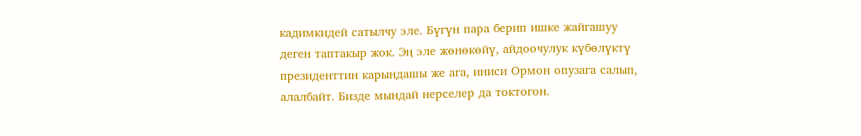кадимкидей сатылчу эле. Бүгүн пара берип ишке жайгашуу деген таптакыр жок. Эң эле жөнөкөйү, айдоочулук күбөлүктү президенттин карындашы же ага, иниси Ормон опузага салып, алалбайт. Бизде мындай нерселер да токтогон.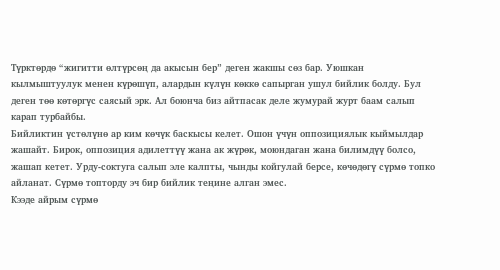Түрктөрдө “жигитти өлтүрсөң да акысын бер” деген жакшы сөз бар. Уюшкан кылмыштуулук менен күрөшүп, алардын күлүн көккө сапырган ушул бийлик болду. Бул деген төө көтөргүс саясый эрк. Ал боюнча биз айтпасак деле жумурай журт баам салып карап турбайбы.
Бийликтин үстөлүнө ар ким көчүк баскысы келет. Ошон үчүн оппозициялык кыймылдар жашайт. Бирок, оппозиция адилеттүү жана ак жүрөк, моюндаган жана билимдүү болсо, жашап кетет. Урду-соктуга салып эле калпты, чынды койгулай берсе, көчөдөгү сүрмө топко айланат. Сүрмө топторду эч бир бийлик теңине алган эмес.
Кээде айрым сүрмө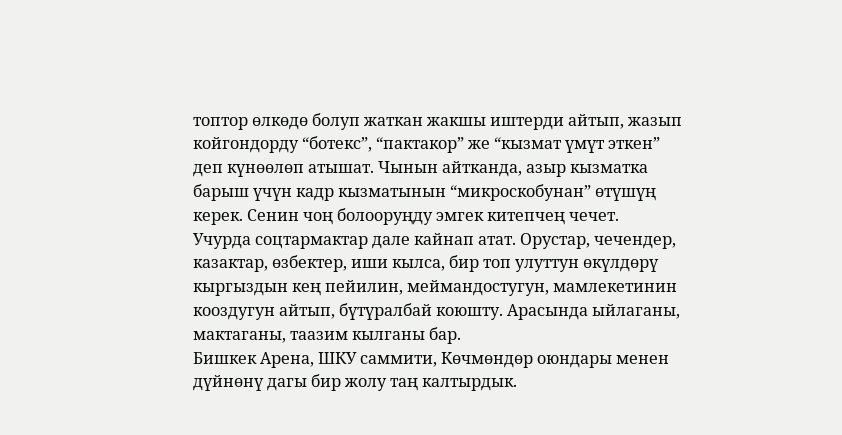топтор өлкөдө болуп жаткан жакшы иштерди айтып, жазып койгондорду “ботекс”, “пактакор” же “кызмат үмүт эткен” деп күнөөлөп атышат. Чынын айтканда, азыр кызматка барыш үчүн кадр кызматынын “микроскобунан” өтүшүң керек. Сенин чоң болооруңду эмгек китепчең чечет.
Учурда соцтармактар дале кайнап атат. Орустар, чечендер, казактар, өзбектер, иши кылса, бир топ улуттун өкүлдөрү кыргыздын кең пейилин, меймандостугун, мамлекетинин кооздугун айтып, бүтүралбай коюшту. Арасында ыйлаганы, мактаганы, таазим кылганы бар.
Бишкек Арена, ШКУ саммити, Көчмөндөр оюндары менен дүйнөнү дагы бир жолу таң калтырдык.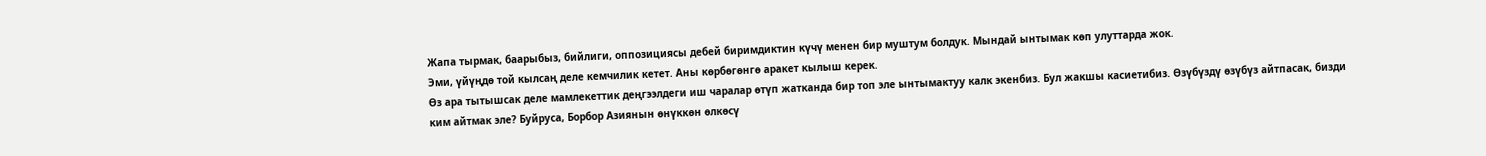Жапа тырмак, баарыбыз, бийлиги, оппозициясы дебей биримдиктин күчү менен бир муштум болдук. Мындай ынтымак көп улуттарда жок.
Эми, үйүңдө той кылсаң деле кемчилик кетет. Аны көрбөгөнгө аракет кылыш керек.
Өз ара тытышсак деле мамлекеттик деңгээлдеги иш чаралар өтүп жатканда бир топ эле ынтымактуу калк экенбиз. Бул жакшы касиетибиз. Өзүбүздү өзүбүз айтпасак, бизди ким айтмак эле? Буйруса, Борбор Азиянын өнүккөн өлкөсү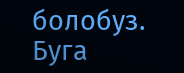болобуз. Буга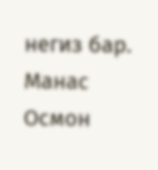негиз бар.
Манас Осмон